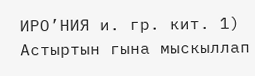ИРО’НИЯ и. гр. кит. 1) Астыртын гына мыскыллап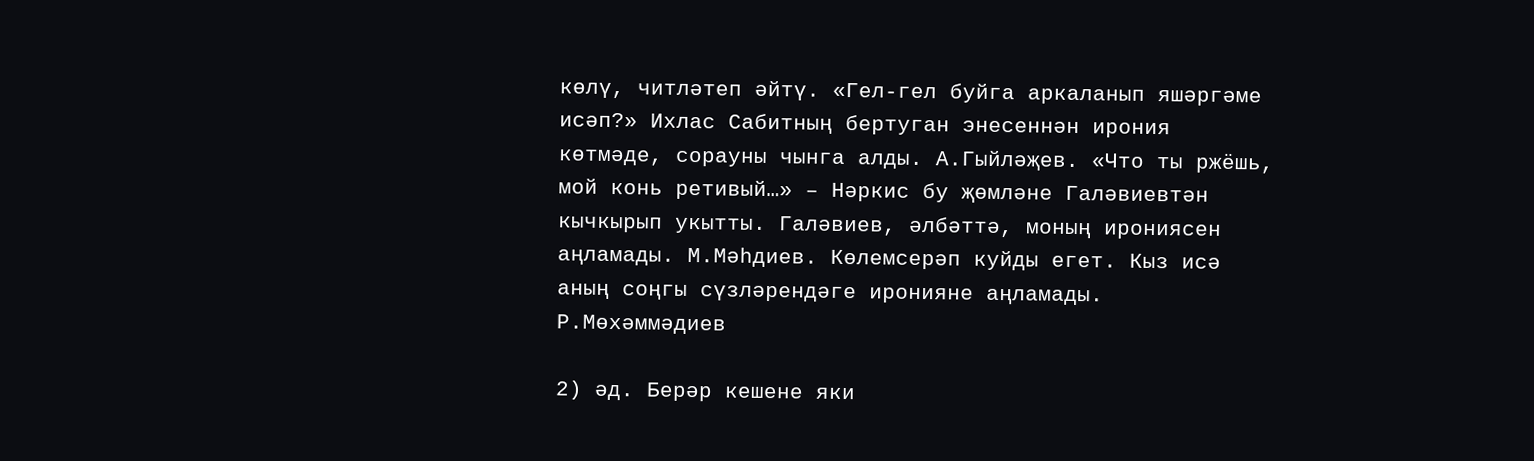көлү, читләтеп әйтү. «Гел-гел буйга аркаланып яшәргәме исәп?» Ихлас Сабитның бертуган энесеннән ирония көтмәде, сорауны чынга алды. А.Гыйләҗев. «Что ты ржёшь, мой конь ретивый…» – Нәркис бу җөмләне Галәвиевтән кычкырып укытты. Галәвиев, әлбәттә, моның ирониясен аңламады. М.Мәһдиев. Көлемсерәп куйды егет. Кыз исә аның соңгы сүзләрендәге иронияне аңламады. Р.Мөхәммәдиев

2) әд. Берәр кешене яки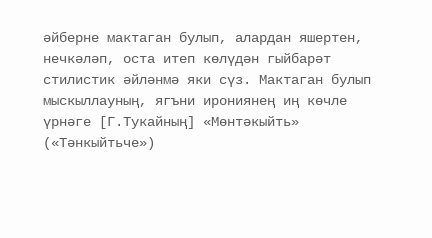әйберне мактаган булып, алардан яшертен, нечкәләп, оста итеп көлүдән гыйбарәт стилистик әйләнмә яки сүз. Мактаган булып мыскыллауның, ягъни ирониянең иң көчле үрнәге [Г.Тукайның] «Мөнтәкыйть» («Тәнкыйтьче»)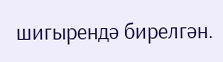шигырендә бирелгән.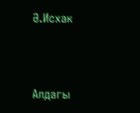Ә.Исхак



Алдагы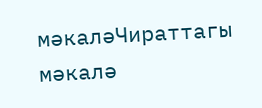мәкаләЧираттагы мәкалә